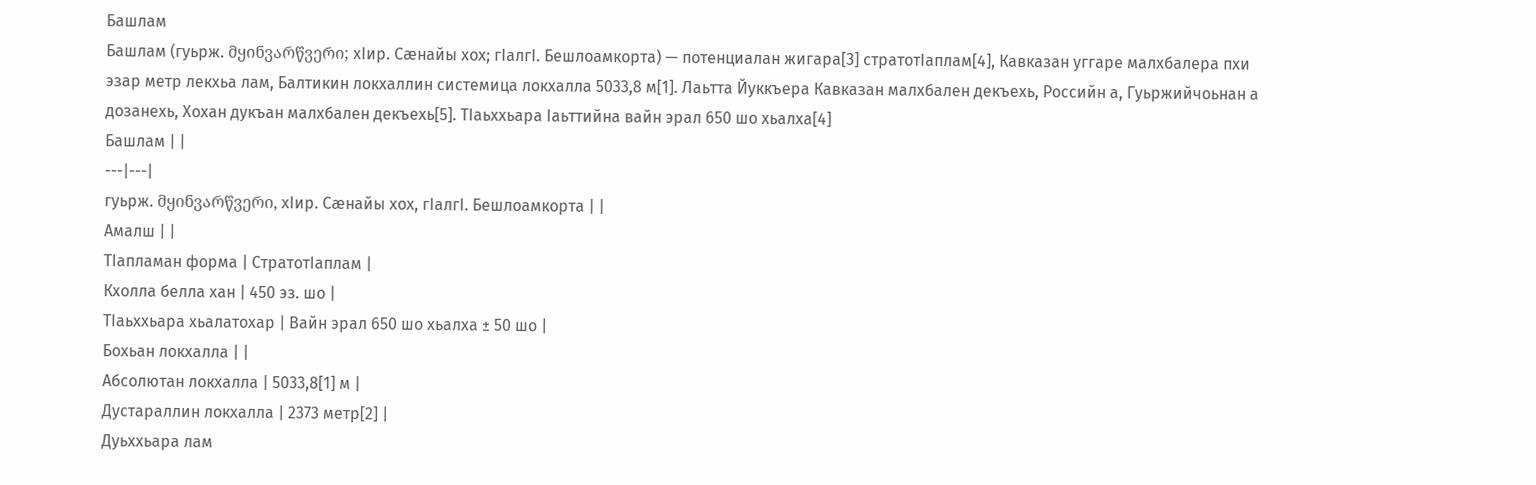Башлам
Башлам (гуьрж. მყინვარწვერი; хӀир. Сӕнайы хох; гӀалгӀ. Бешлоамкорта) — потенциалан жигара[3] стратотӀаплам[4], Кавказан уггаре малхбалера пхи эзар метр лекхьа лам, Балтикин локхаллин системица локхалла 5033,8 м[1]. Лаьтта Йуккъера Кавказан малхбален декъехь, Российн а, Гуьржийчоьнан а дозанехь, Хохан дукъан малхбален декъехь[5]. ТӀаьххьара Ӏаьттийна вайн эрал 650 шо хьалха[4]
Башлам | |
---|---|
гуьрж. მყინვარწვერი, хӀир. Сӕнайы хох, гӀалгӀ. Бешлоамкорта | |
Амалш | |
ТӀапламан форма | СтратотӀаплам |
Кхолла белла хан | 450 эз. шо |
ТӀаьххьара хьалатохар | Вайн эрал 650 шо хьалха ± 50 шо |
Бохьан локхалла | |
Абсолютан локхалла | 5033,8[1] м |
Дустараллин локхалла | 2373 метр[2] |
Дуьххьара лам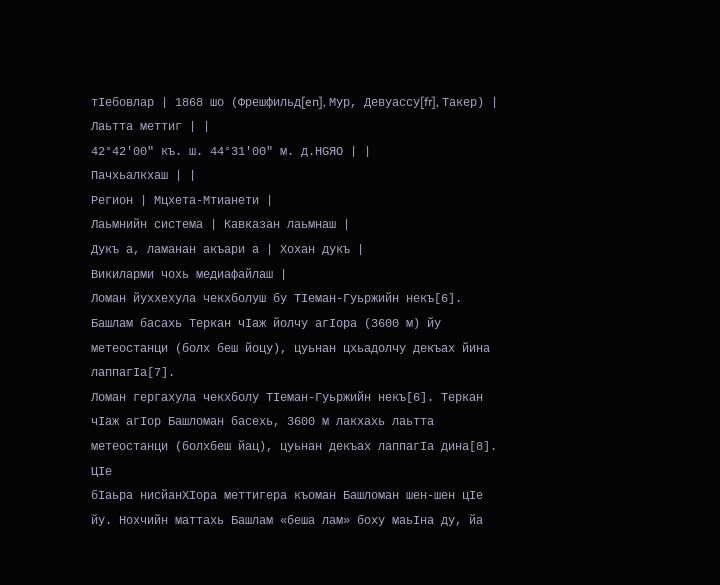тӀебовлар | 1868 шо (Фрешфильд[en], Мур, Девуассу[fr], Такер) |
Лаьтта меттиг | |
42°42′00″ къ. ш. 44°31′00″ м. д.HGЯO | |
Пачхьалкхаш | |
Регион | Мцхета-Мтианети |
Лаьмнийн система | Кавказан лаьмнаш |
Дукъ а, ламанан акъари а | Хохан дукъ |
Викиларми чохь медиафайлаш |
Ломан йуххехула чекхболуш бу ТӀеман-Гуьржийн некъ[6]. Башлам басахь Теркан чӀаж йолчу агӀора (3600 м) йу метеостанци (болх беш йоцу), цуьнан цхьадолчу декъах йина лаппагӀа[7].
Ломан гергахула чекхболу ТӀеман-Гуьржийн некъ[6]. Теркан чӀаж агӀор Башломан басехь, 3600 м лакхахь лаьтта метеостанци (болхбеш йац), цуьнан декъах лаппагӀа дина[8].
ЦӀе
бӀаьра нисйанХӀора меттигера къоман Башломан шен-шен цӀе йу. Нохчийн маттахь Башлам «беша лам» боху маьӀна ду, йа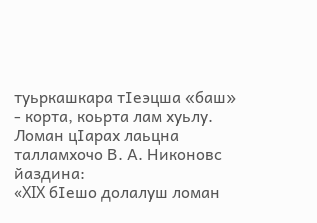туьркашкара тӀеэцша «баш» - корта, коьрта лам хуьлу.
Ломан цӀарах лаьцна талламхочо В. А. Никоновс йаздина:
«XIX бӀешо долалуш ломан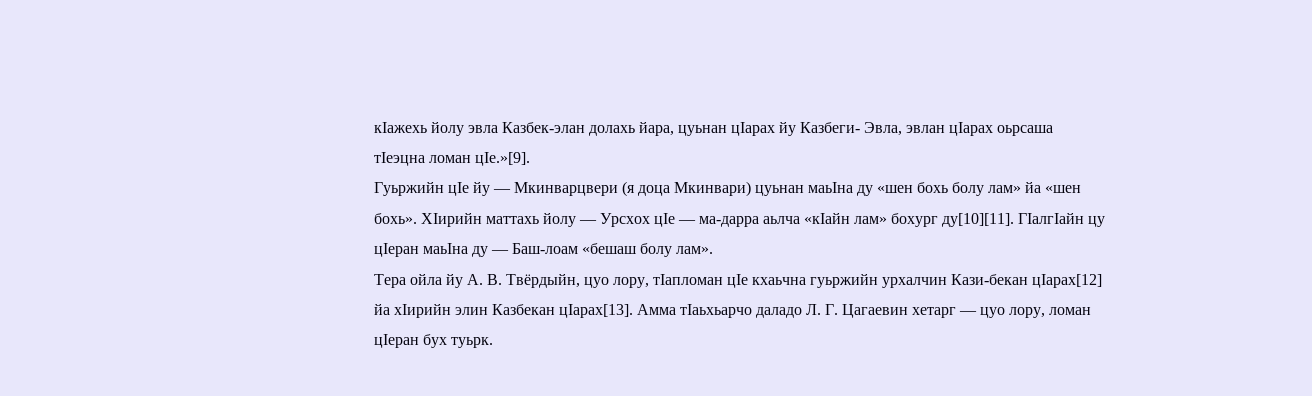кӀажехь йолу эвла Казбек-элан долахь йара, цуьнан цӀарах йу Казбеги- Эвла, эвлан цӀарах оьрсаша тӀеэцна ломан цӀе.»[9].
Гуьржийн цӀе йу — Мкинварцвери (я доца Мкинвари) цуьнан маьӀна ду «шен бохь болу лам» йа «шен бохь». ХӀирийн маттахь йолу — Урсхох цӀе — ма-дарра аьлча «кӀайн лам» бохург ду[10][11]. ГӀалгӀайн цу цӀеран маьӀна ду — Баш-лоам «бешаш болу лам».
Тера ойла йу А. В. Твёрдыйн, цуо лору, тӀапломан цӀе кхаьчна гуьржийн урхалчин Кази-бекан цӀарах[12] йа хӀирийн элин Казбекан цӀарах[13]. Амма тӀаьхьарчо даладо Л. Г. Цагаевин хетарг — цуо лору, ломан цӀеран бух туьрк.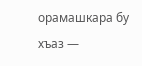орамашкара бу хъаз —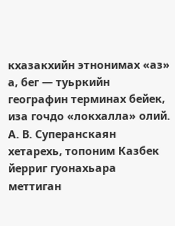кхазакхийн этнонимах «аз» а, бег — туьркийн географин терминах бейек, иза гочдо «локхалла» олий. А. В. Суперанскаян хетарехь, топоним Казбек йерриг гуонахьара меттиган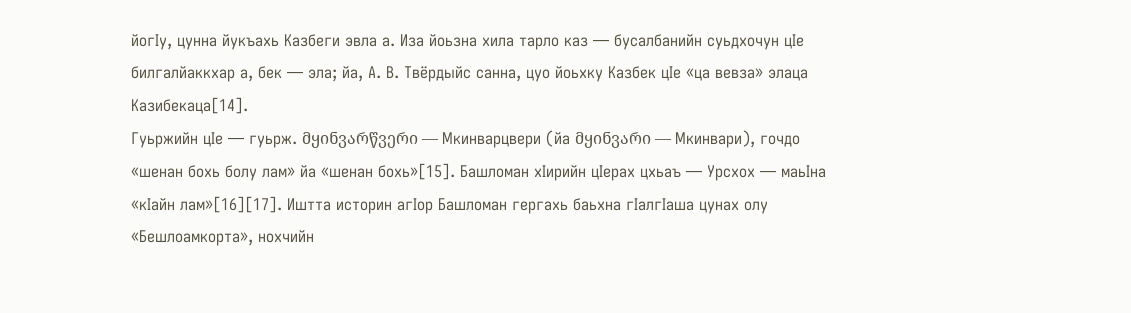йогӀу, цунна йукъахь Казбеги эвла а. Иза йоьзна хила тарло каз — бусалбанийн суьдхочун цӀе билгалйаккхар а, бек — эла; йа, А. В. Твёрдыйс санна, цуо йоьхку Казбек цӀе «ца вевза» элаца Казибекаца[14].
Гуьржийн цӀе — гуьрж. მყინვარწვერი — Мкинварцвери (йа მყინვარი — Мкинвари), гочдо «шенан бохь болу лам» йа «шенан бохь»[15]. Башломан хӀирийн цӀерах цхьаъ — Урсхох — маьӀна «кӀайн лам»[16][17]. Иштта историн агӀор Башломан гергахь баьхна гӀалгӀаша цунах олу «Бешлоамкорта», нохчийн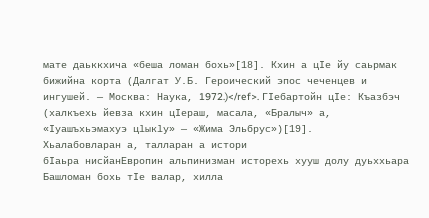мате даьккхича «беша ломан бохь»[18]. Кхин а цӀе йу саьрмак бижийна корта (Далгат У.Б. Героический эпос чеченцев и ингушей. — Москва: Наука, 1972.)</ref>. ГӀебартойн цӀе: Къазбэч (халкъехь йевза кхин цӀераш, масала, «Бралыч» а, «Ӏуашъхьэмахуэ цӏыкӏу» — «Жима Эльбрус»)[19].
Хьалабовларан а, талларан а истори
бӀаьра нисйанЕвропин альпинизман исторехь хууш долу дуьххьара Башломан бохь тӀе валар, хилла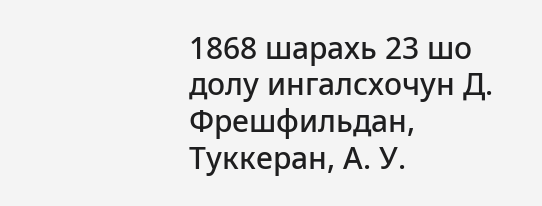1868 шарахь 23 шо долу ингалсхочун Д. Фрешфильдан, Туккеран, А. У.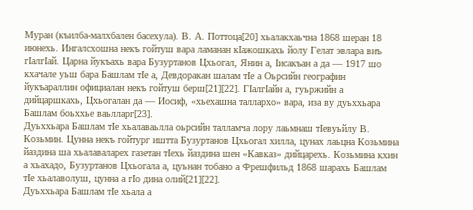Муран (къилба-малхбален басехула). В. А. Поттоца[20] хьалакхаьчна 1868 шеран 18 июнехь. Ингалсхошна некъ гойтуш вара ламанан кӀажошкахь йолу Гелат эвлара виъ гӀалгӀай. Царна йукъахь вара Бузуртанов Цхьогал, Янин а, Ӏисакъан а да — 1917 шо кхачале уьш бара Башлам тӀе а, Девдоракан шалам тӀе а Оьрсийн географин йукъараллин официалан некъ гойтуш берш[21][22]. ГӀалгӀайн а, гуьржийн а дийцаршкахь, Цхьогалан да — Иосиф, «хьехашна таллархо» вара, иза ву дуьххьара Башлам боьххье ваьлларг[23].
Дуьххьара Башлам тӀе хьалаваьлла оьрсийн талламча лору лаьмнаш тӀевуьйлу В. Козьмин. Цунна некъ гойтург иштта Бузуртанов Цхьогал хилла, цунах лаьцна Козьмина йаздина ша хьалаваларех газетан тӀехь йаздина шен «Кавказ» дийцарехь. Козьмина кхин а хьахадо, Бузуртанов Цхьогала а, цуьнан тобано а Фрешфильд 1868 шарахь Башлам тӀе хьалаволуш, цунна а гӀо дина олий[21][22].
Дуьххьара Башлам тӀе хьала а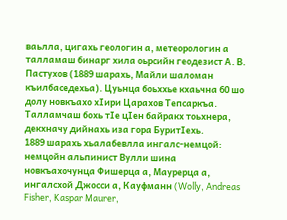ваьлла, цигахь геологин а, метеорологин а талламаш бинарг хила оьрсийн геодезист А. В. Пастухов (1889 шарахь, Майли шаломан къилбаседехьа). Цуьнца боьххье кхаьчна 60 шо долу новкъахо хӀири Царахов Тепсаркъа. Талламчаш бохь тӀе цӀен байракх тоьхнера, декхначу дийнахь иза гора БуритӀехь.
1889 шарахь хьалабевлла ингалс-немцой: немцойн альпинист Вулли шина новкъахочунца Фишерца а, Маурерца а, ингалсхой Джосси а, Кауфманн (Wolly, Andreas Fisher, Kaspar Maurer,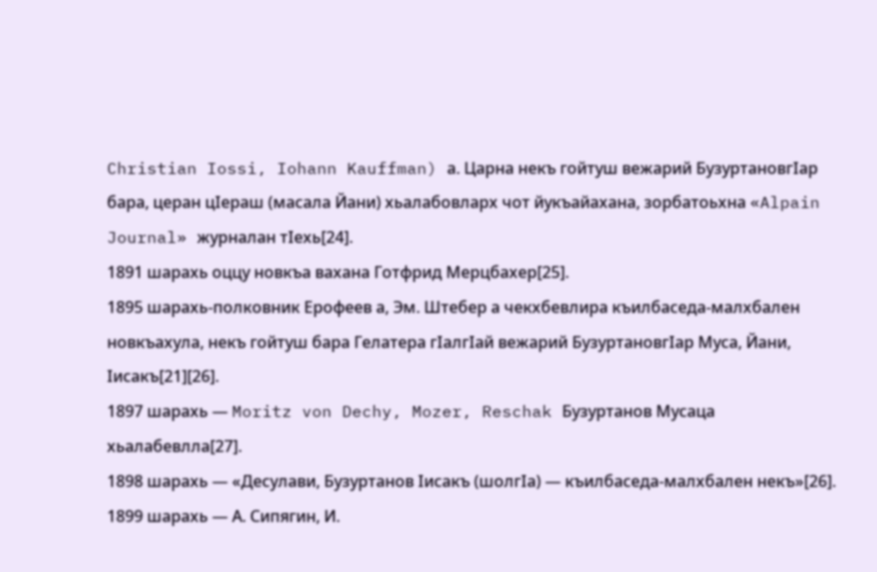Christian Iossi, Iohann Kauffman) а. Царна некъ гойтуш вежарий БузуртановгӀар бара, церан цӀераш (масала Йани) хьалабовларх чот йукъайахана, зорбатоьхна «Alpain Journal» журналан тӀехь[24].
1891 шарахь оццу новкъа вахана Готфрид Мерцбахер[25].
1895 шарахь-полковник Ерофеев а, Эм. Штебер а чекхбевлира къилбаседа-малхбален новкъахула, некъ гойтуш бара Гелатера гӀалгӀай вежарий БузуртановгӀар Муса, Йани, Ӏисакъ[21][26].
1897 шарахь — Moritz von Dechy, Mozer, Reschak Бузуртанов Мусаца хьалабевлла[27].
1898 шарахь — «Десулави, Бузуртанов Ӏисакъ (шолгӀа) — къилбаседа-малхбален некъ»[26].
1899 шарахь — А. Сипягин, И.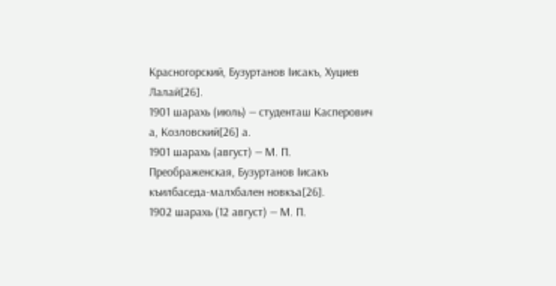Красногорский, Бузуртанов Ӏисакъ, Хуциев Лалай[26].
1901 шарахь (июль) — студенташ Касперович а, Козловский[26] а.
1901 шарахь (август) — М. П. Преображенская, Бузуртанов Ӏисакъ къилбаседа-малхбален новкъа[26].
1902 шарахь (12 август) — М. П.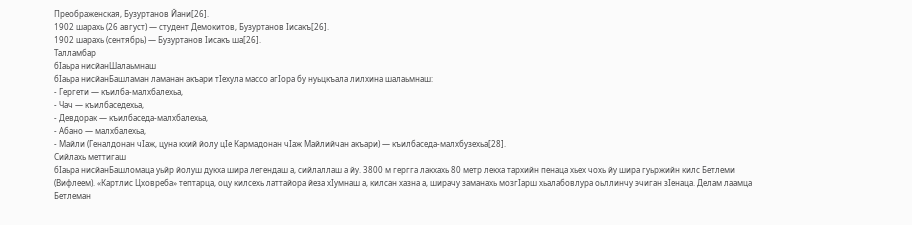Преображенская, Бузуртанов Йани[26].
1902 шарахь (26 август) — студент Демокитов, Бузуртанов Ӏисакъ[26].
1902 шарахь (сентябрь) — Бузуртанов Ӏисакъ ша[26].
Талламбар
бӀаьра нисйанШалаьмнаш
бӀаьра нисйанБашламан ламанан акъари тӀехула массо агӀора бу нуьцкъала лилхина шалаьмнаш:
- Гергети — къилба-малхбалехьа,
- Чач — къилбаседехьа,
- Девдорак — къилбаседа-малхбалехьа,
- Абано — малхбалехьа,
- Майли (Геналдонан чӀаж, цуна кхий йолу цӀе Кармадонан чӀаж Майлийчан акъари) — къилбаседа-малхбузехьа[28].
Сийлахь меттигаш
бӀаьра нисйанБашломаца уьйр йолуш дукха шира легендаш а, сийлаллаш а йу. 3800 м гергга лакхахь 80 метр лекха тархийн пенаца хьех чохь йу шира гуьржийн килс Бетлеми (Вифлеем). «Картлис Цховреба» тептарца, оцу килсехь латтайора йеза хӀумнаш а, килсан хазна а, ширачу заманахь мозгӀарш хьалабовлура оьллинчу эчиган зӀенаца. Делам лаамца Бетлеман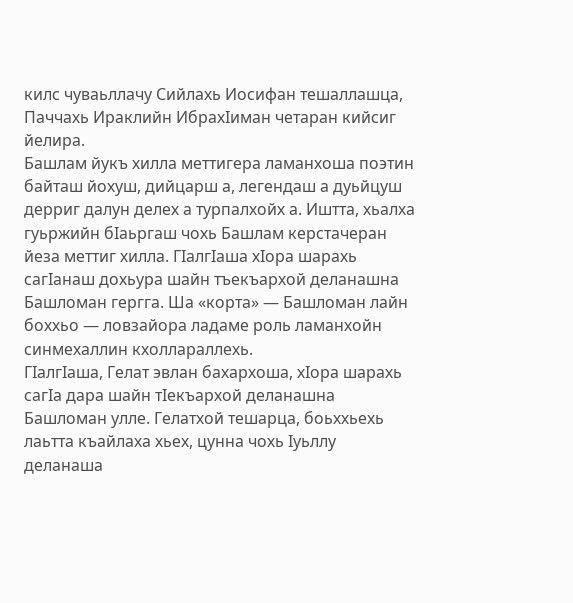килс чуваьллачу Сийлахь Иосифан тешаллашца, Паччахь Ираклийн ИбрахӀиман четаран кийсиг йелира.
Башлам йукъ хилла меттигера ламанхоша поэтин байташ йохуш, дийцарш а, легендаш а дуьйцуш дерриг далун делех а турпалхойх а. Иштта, хьалха гуьржийн бӀаьргаш чохь Башлам керстачеран йеза меттиг хилла. ГӀалгӀаша хӀора шарахь сагӀанаш дохьура шайн тъекъархой деланашна Башломан гергга. Ша «корта» — Башломан лайн боххьо — ловзайора ладаме роль ламанхойн синмехаллин кхоллараллехь.
ГӀалгӀаша, Гелат эвлан бахархоша, хӀора шарахь сагӀа дара шайн тӀекъархой деланашна Башломан улле. Гелатхой тешарца, боьххьехь лаьтта къайлаха хьех, цунна чохь Ӏуьллу деланаша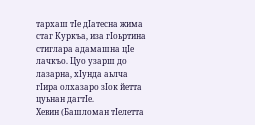тархаш тӀе дӀатесна жима стаг Куркъа, иза гӀоьртина стиглара адамашна цӀе лачкъо. Цуо узарш до лазарна, хӀунда аьлча гӀира олхазаро зӀок йетта цуьнан дагтӀе.
Хевин (Башломан тӀелетта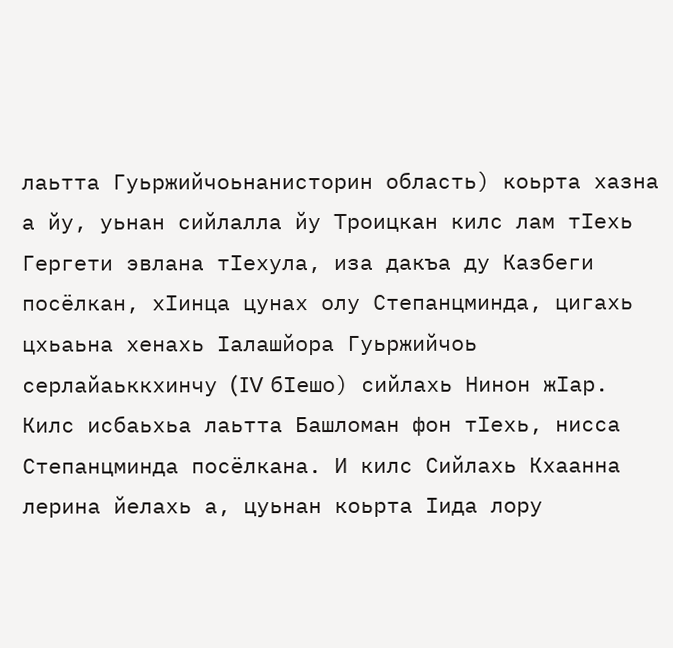лаьтта Гуьржийчоьнанисторин область) коьрта хазна а йу, уьнан сийлалла йу Троицкан килс лам тӀехь Гергети эвлана тӀехула, иза дакъа ду Казбеги посёлкан, хӀинца цунах олу Степанцминда, цигахь цхьаьна хенахь Ӏалашйора Гуьржийчоь серлайаьккхинчу (IV бӀешо) сийлахь Нинон жӀар. Килс исбаьхьа лаьтта Башломан фон тӀехь, нисса Степанцминда посёлкана. И килс Сийлахь Кхаанна лерина йелахь а, цуьнан коьрта Ӏида лору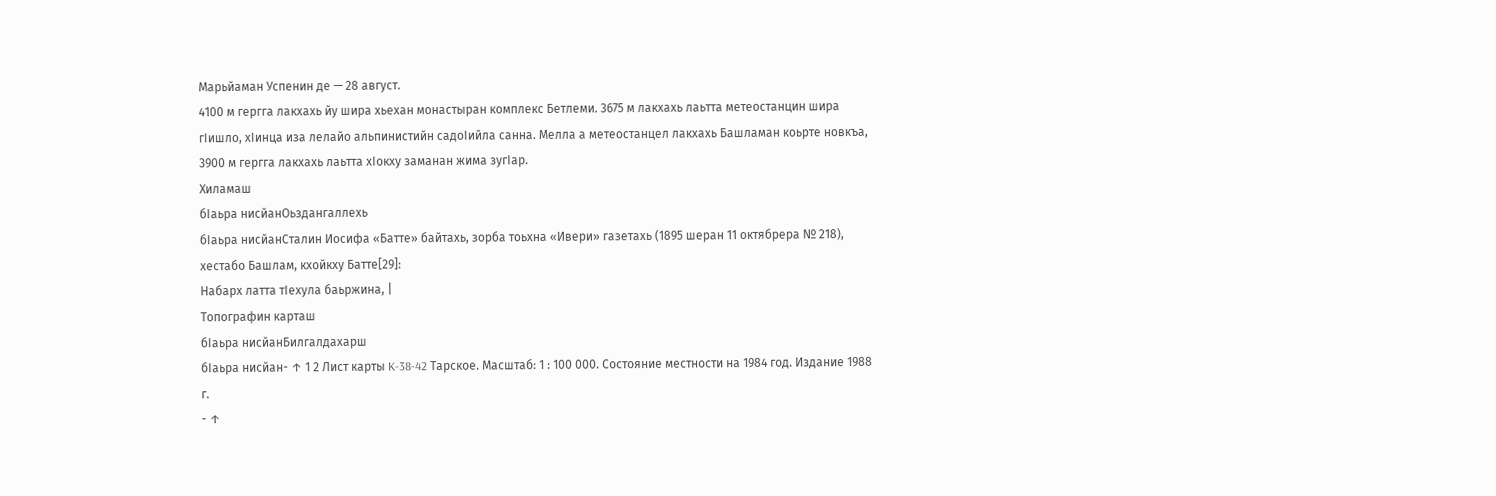Марьйаман Успенин де — 28 август.
4100 м гергга лакхахь йу шира хьехан монастыран комплекс Бетлеми. 3675 м лакхахь лаьтта метеостанцин шира гӀишло, хӀинца иза лелайо альпинистийн садоӀийла санна. Мелла а метеостанцел лакхахь Башламан коьрте новкъа, 3900 м гергга лакхахь лаьтта хӀокху заманан жима зугӀар.
Хиламаш
бӀаьра нисйанОьздангаллехь
бӀаьра нисйанСталин Иосифа «Батте» байтахь, зорба тоьхна «Ивери» газетахь (1895 шеран 11 октябрера № 218), хестабо Башлам, кхойкху Батте[29]:
Набарх латта тӀехула баьржина, |
Топографин карташ
бӀаьра нисйанБилгалдахарш
бӀаьра нисйан- ↑ 1 2 Лист карты K-38-42 Тарское. Масштаб: 1 : 100 000. Состояние местности на 1984 год. Издание 1988 г.
- ↑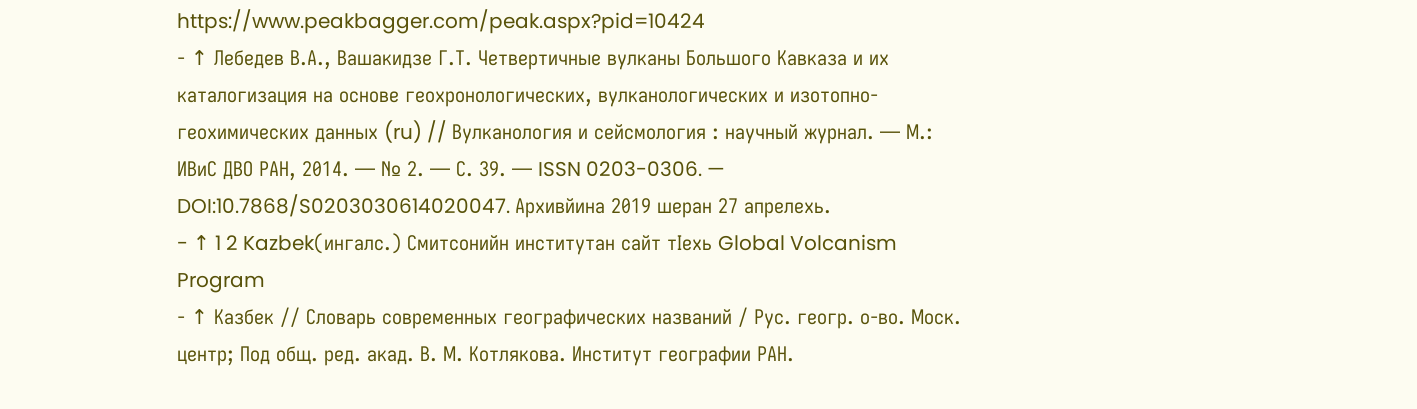https://www.peakbagger.com/peak.aspx?pid=10424
- ↑ Лебедев В.А., Вашакидзе Г.Т. Четвертичные вулканы Большого Кавказа и их каталогизация на основе геохронологических, вулканологических и изотопно-геохимических данных (ru) // Вулканология и сейсмология : научный журнал. — М.: ИВиС ДВО РАН, 2014. — № 2. — С. 39. — ISSN 0203-0306. — DOI:10.7868/S0203030614020047. Архивйина 2019 шеран 27 апрелехь.
- ↑ 1 2 Kazbek(ингалс.) Смитсонийн институтан сайт тӀехь Global Volcanism Program
- ↑ Казбек // Словарь современных географических названий / Рус. геогр. о-во. Моск. центр; Под общ. ред. акад. В. М. Котлякова. Институт географии РАН.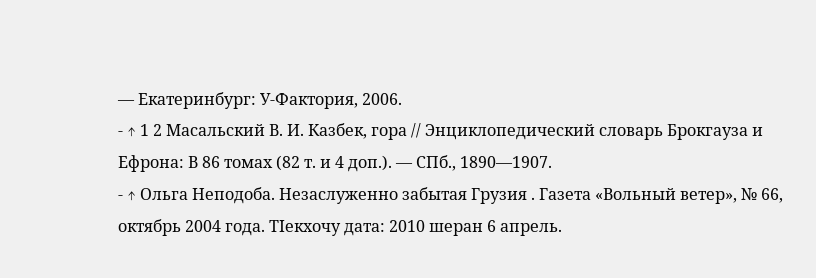— Екатеринбург: У-Фактория, 2006.
- ↑ 1 2 Масальский В. И. Казбек, гора // Энциклопедический словарь Брокгауза и Ефрона: В 86 томах (82 т. и 4 доп.). — СПб., 1890—1907.
- ↑ Ольга Неподоба. Незаслуженно забытая Грузия . Газета «Вольный ветер», № 66, октябрь 2004 года. ТӀекхочу дата: 2010 шеран 6 апрель.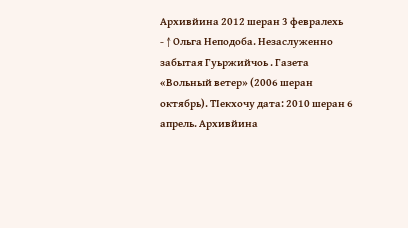Архивйина 2012 шеран 3 февралехь
- ↑ Ольга Неподоба. Незаслуженно забытая Гуьржийчоь . Газета «Вольный ветер» (2006 шеран октябрь). ТӀекхочу дата: 2010 шеран 6 апрель. Архивйина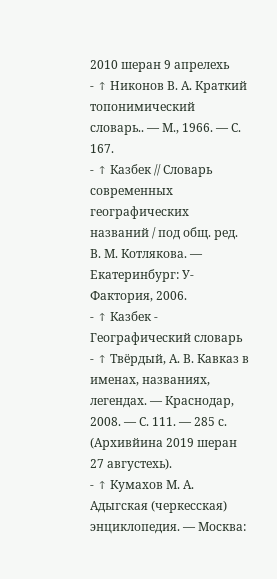2010 шеран 9 апрелехь
- ↑ Никонов В. А. Краткий топонимический словарь.. — М., 1966. — С. 167.
- ↑ Казбек // Словарь современных географических названий / под общ. ред. В. М. Котлякова. — Екатеринбург: У-Фактория, 2006.
- ↑ Казбек - Географический словарь
- ↑ Твёрдый, А. В. Кавказ в именах, названиях, легендах. — Краснодар, 2008. — С. 111. — 285 с. (Архивйина 2019 шеран 27 августехь).
- ↑ Кумахов М. А. Адыгская (черкесская) энциклопедия. — Москва: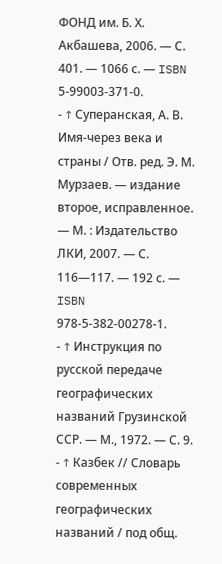ФОНД им. Б. Х. Акбашева, 2006. — С. 401. — 1066 с. — ISBN 5-99003-371-0.
- ↑ Суперанская, А. В. Имя-через века и страны / Отв. ред. Э. М. Мурзаев. — издание второе, исправленное. — М. : Издательство ЛКИ, 2007. — С. 116—117. — 192 с. — ISBN 978-5-382-00278-1.
- ↑ Инструкция по русской передаче географических названий Грузинской ССР. — М., 1972. — С. 9.
- ↑ Казбек // Словарь современных географических названий / под общ.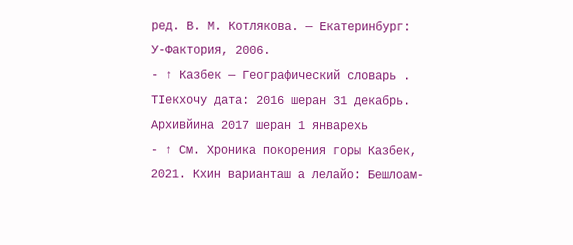ред. В. М. Котлякова. — Екатеринбург: У-Фактория, 2006.
- ↑ Казбек — Географический словарь . ТӀекхочу дата: 2016 шеран 31 декабрь. Архивйина 2017 шеран 1 январехь
- ↑ См. Хроника покорения горы Казбек, 2021. Кхин варианташ а лелайо: Бешлоам-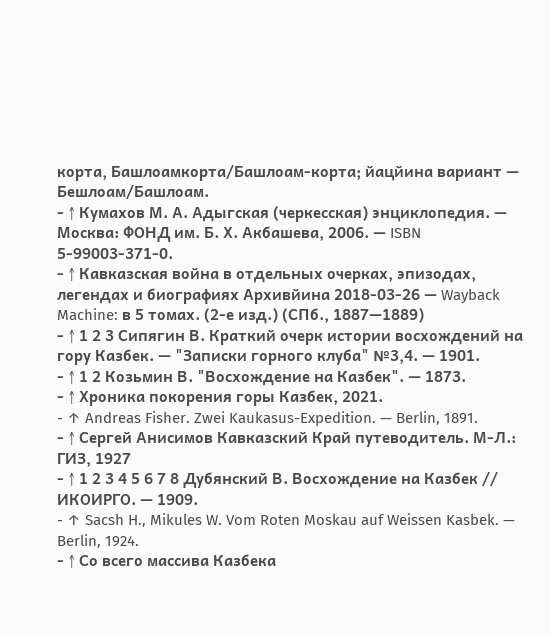корта, Башлоамкорта/Башлоам-корта; йацйина вариант — Бешлоам/Башлоам.
- ↑ Кумахов М. А. Адыгская (черкесская) энциклопедия. — Москва: ФОНД им. Б. Х. Акбашева, 2006. — ISBN 5-99003-371-0.
- ↑ Кавказская война в отдельных очерках, эпизодах, легендах и биографиях Архивйина 2018-03-26 — Wayback Machine: в 5 томах. (2-е изд.) (СПб., 1887—1889)
- ↑ 1 2 3 Сипягин В. Краткий очерк истории восхождений на гору Казбек. — "Записки горного клуба" №3,4. — 1901.
- ↑ 1 2 Козьмин В. "Восхождение на Казбек". — 1873.
- ↑ Хроника покорения горы Казбек, 2021.
- ↑ Andreas Fisher. Zwei Kaukasus-Expedition. — Berlin, 1891.
- ↑ Сергей Анисимов Кавказский Край путеводитель. М-Л.: ГИЗ, 1927
- ↑ 1 2 3 4 5 6 7 8 Дубянский В. Восхождение на Казбек // ИКОИРГО. — 1909.
- ↑ Sacsh H., Mikules W. Vom Roten Moskau auf Weissen Kasbek. — Berlin, 1924.
- ↑ Со всего массива Казбека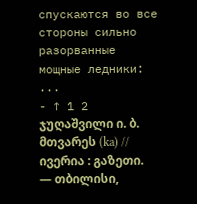спускаются во все стороны сильно разорванные мощные ледники: ...
- ↑ 1 2 ჯუღაშვილი ი. ბ. მთვარეს (ka) // ივერია : გაზეთი. — თბილისი,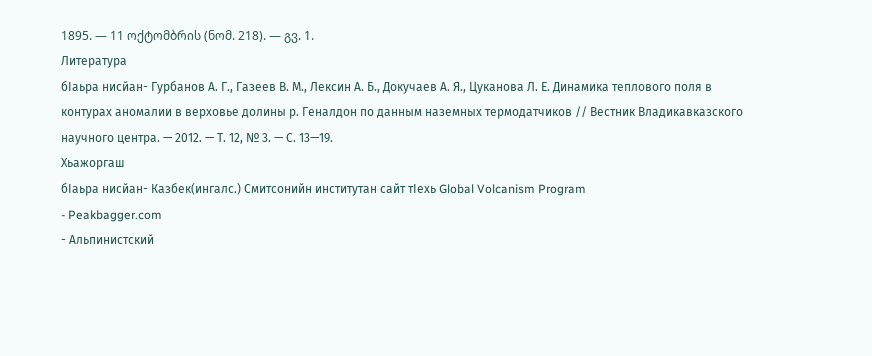1895. — 11 ოქტომბრის (ნომ. 218). — გვ. 1.
Литература
бӀаьра нисйан- Гурбанов А. Г., Газеев В. М., Лексин А. Б., Докучаев А. Я., Цуканова Л. Е. Динамика теплового поля в контурах аномалии в верховье долины р. Геналдон по данным наземных термодатчиков // Вестник Владикавказского научного центра. — 2012. — Т. 12, № 3. — С. 13—19.
Хьажоргаш
бӀаьра нисйан- Казбек(ингалс.) Смитсонийн институтан сайт тӀехь Global Volcanism Program
- Peakbagger.com
- Альпинистский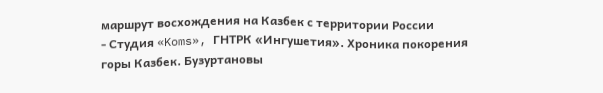маршрут восхождения на Казбек с территории России
- Студия «Koms», ГНТРК «Ингушетия». Хроника покорения горы Казбек. Бузуртановы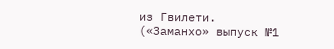из Гвилети. («Заманхо» выпуск №1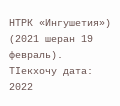НТРК «Ингушетия») (2021 шеран 19 февраль). ТӀекхочу дата: 2022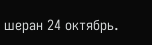шеран 24 октябрь.